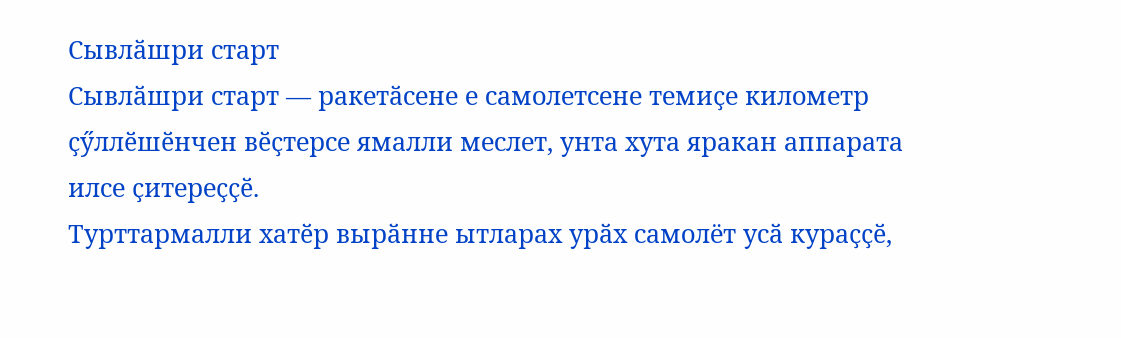Сывлӑшри старт
Сывлӑшри старт — ракетӑсене е самолетсене темиҫе километр ҫӳллӗшӗнчен вӗҫтерсе ямалли меслет, унта хута яракан аппарата илсе ҫитереҫҫӗ.
Турттармалли хатӗр вырӑнне ытларах урӑх самолёт усӑ кураҫҫӗ,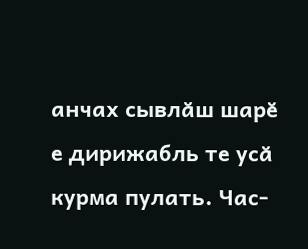анчах сывлӑш шарӗ е дирижабль те усӑ курма пулать. Час-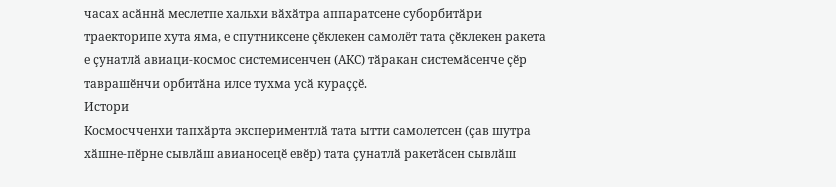часах асӑннӑ меслетпе хальхи вӑхӑтра аппаратсене суборбитӑри траекторипе хута яма, е спутниксене ҫӗклекен самолёт тата ҫӗклекен ракета е ҫунатлӑ авиаци-космос системисенчен (АКС) тӑракан системӑсенче ҫӗр таврашӗнчи орбитӑна илсе тухма усӑ кураҫҫӗ.
Истори
Космосчченхи тапхӑрта экспериментлӑ тата ытти самолетсен (ҫав шутра хӑшне-пӗрне сывлӑш авианосецӗ евӗр) тата ҫунатлӑ ракетӑсен сывлӑш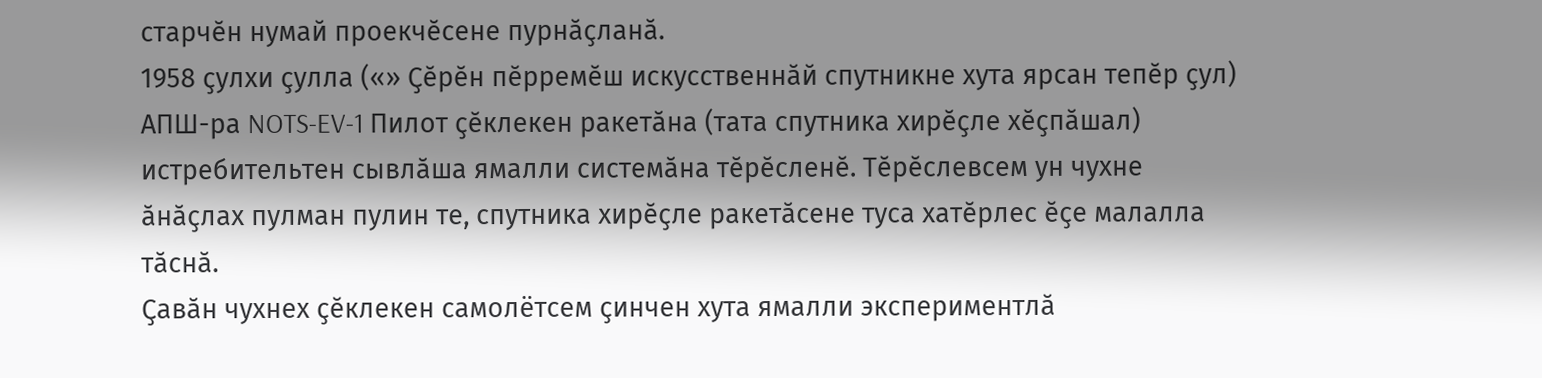старчӗн нумай проекчӗсене пурнӑҫланӑ.
1958 ҫулхи ҫулла («» Ҫӗрӗн пӗрремӗш искусственнӑй спутникне хута ярсан тепӗр ҫул) АПШ-ра NOTS-EV-1 Пилот ҫӗклекен ракетӑна (тата спутника хирӗҫле хӗҫпӑшал) истребительтен сывлӑша ямалли системӑна тӗрӗсленӗ. Тӗрӗслевсем ун чухне ӑнӑҫлах пулман пулин те, спутника хирӗҫле ракетӑсене туса хатӗрлес ӗҫе малалла тӑснӑ.
Ҫавӑн чухнех ҫӗклекен самолётсем ҫинчен хута ямалли экспериментлӑ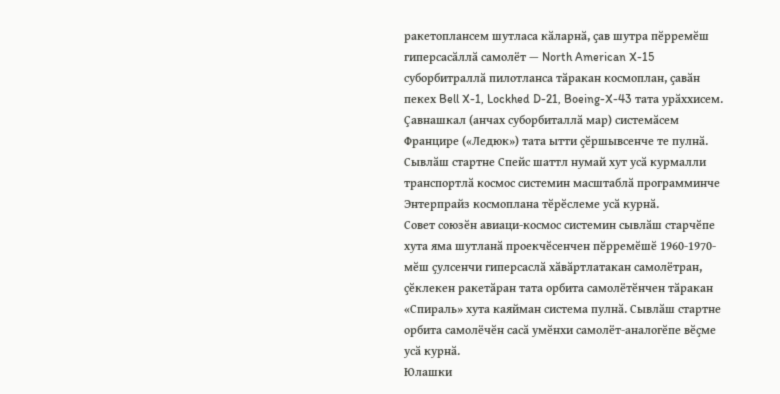ракетоплансем шутласа кӑларнӑ, ҫав шутра пӗрремӗш гиперсасӑллӑ самолёт — North American X-15 суборбитраллӑ пилотланса тӑракан космоплан, ҫавӑн пекех Bell X-1, Lockhed D-21, Boeing-X-43 тата урӑххисем. Ҫавнашкал (анчах суборбиталлӑ мар) системӑсем Францире («Ледюк») тата ытти ҫӗршывсенче те пулнӑ. Сывлӑш стартне Спейс шаттл нумай хут усӑ курмалли транспортлӑ космос системин масштаблӑ программинче Энтерпрайз космоплана тӗрӗслеме усӑ курнӑ.
Совет союзӗн авиаци-космос системин сывлӑш старчӗпе хута яма шутланӑ проекчӗсенчен пӗрремӗшӗ 1960-1970-мӗш ҫулсенчи гиперсаслӑ хӑвӑртлатакан самолётран, ҫӗклекен ракетӑран тата орбита самолётӗнчен тӑракан «Спираль» хута каяйман система пулнӑ. Сывлӑш стартне орбита самолёчӗн сасӑ умӗнхи самолёт-аналогӗпе вӗҫме усӑ курнӑ.
Юлашки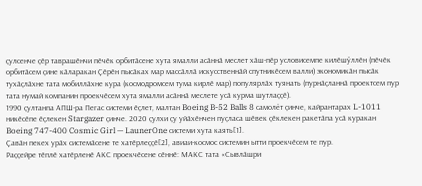ҫулсенче ҫӗр таврашӗнчи пӗчӗк орбитӑсене хута ямалли асӑннӑ меслет хӑш-пӗр условисемпе килӗшӳллӗн (пӗчӗк орбитӑсем ҫине кӑларакан Ҫӗрӗн пысӑках мар массӑллӑ искусственнӑй спутникӗсем валли) экономикӑн пысӑк тухӑҫлӑхне тата мобиллӑхне кура (космодромсем тума кирлӗ мар) популярлӑх туянать (пурнӑҫланнӑ проектсем пур тата нумай компанин проекчӗсем хута ямалли асӑннӑ меслете усӑ курма шутлаҫҫӗ).
1990 ҫултанпа АПШ-ра Пегас системи ӗҫлет, малтан Boeing B-52 Balls 8 самолёт ҫинче, кайрантарах L-1011 никӗсӗпе ӗҫлекен Stargazer ҫинче. 2020 ҫулхи ҫу уйӑхӗнчен пуҫласа шӗвек ҫӗклекен ракетӑпа усӑ куракан Boeing 747-400 Cosmic Girl — LaunerOne системи хута каять[1].
Ҫавӑн пекех урӑх системӑсене те хатӗрлеҫҫӗ[2], авиаи-космос системин ытти проекчӗсем те пур.
Раҫҫейре тӗплӗ хатӗрленӗ АКС проекчӗсене сӗннӗ: МАКС тата «Сывлӑшри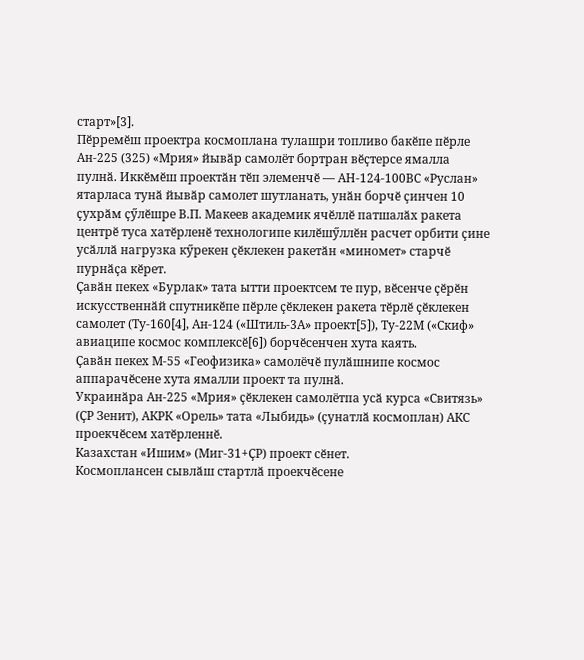старт»[3].
Пӗрремӗш проектра космоплана тулашри топливо бакӗпе пӗрле Ан-225 (325) «Мрия» йывӑр самолёт бортран вӗҫтерсе ямалла пулнӑ. Иккӗмӗш проектӑн тӗп элеменчӗ — АН-124-100ВС «Руслан» ятарласа тунӑ йывӑр самолет шутланать, унӑн борчӗ ҫинчен 10 ҫухрӑм ҫӳлӗшре В.П. Макеев академик ячӗллӗ патшалӑх ракета центрӗ туса хатӗрленӗ технологипе килӗшӳллӗн расчет орбити ҫине усӑллӑ нагрузка кӳрекен ҫӗклекен ракетӑн «миномет» старчӗ пурнӑҫа кӗрет.
Ҫавӑн пекех «Бурлак» тата ытти проектсем те пур, вӗсенче ҫӗрӗн искусственнӑй спутникӗпе пӗрле ҫӗклекен ракета тӗрлӗ ҫӗклекен самолет (Ту-160[4], Ан-124 («Штиль-3А» проект[5]), Ту-22М («Скиф» авиаципе космос комплексӗ[6]) борчӗсенчен хута каять.
Ҫавӑн пекех М-55 «Геофизика» самолёчӗ пулӑшнипе космос аппарачӗсене хута ямалли проект та пулнӑ.
Украинӑра Ан-225 «Мрия» ҫӗклекен самолётпа усӑ курса «Свитязь» (ҪР Зенит), АКРК «Орель» тата «Лыбидь» (ҫунатлӑ космоплан) АКС проекчӗсем хатӗрленнӗ.
Казахстан «Ишим» (Миг-31+ҪР) проект сӗнет.
Космоплансен сывлӑш стартлӑ проекчӗсене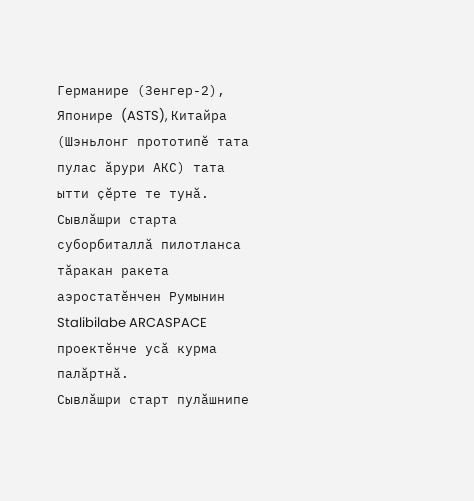Германире (Зенгер-2), Японире (ASTS), Китайра (Шэньлонг прототипӗ тата пулас ӑрури АКС) тата ытти ҫӗрте те тунӑ. Сывлӑшри старта суборбиталлӑ пилотланса тӑракан ракета аэростатӗнчен Румынин Stalibilabe ARCASPACE проектӗнче усӑ курма палӑртнӑ.
Сывлӑшри старт пулӑшнипе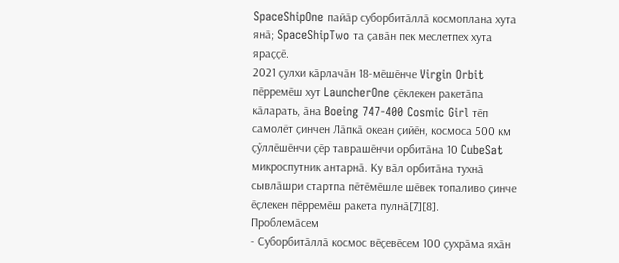SpaceShipOne пайӑр суборбитӑллӑ космоплана хута янӑ; SpaceShipTwo та ҫавӑн пек меслетпех хута яраҫҫӗ.
2021 ҫулхи кӑрлачӑн 18-мӗшӗнче Virgin Orbit пӗрремӗш хут LauncherOne ҫӗклекен ракетӑпа кӑларать, ӑна Boeing 747-400 Cosmic Girl тӗп самолёт ҫинчен Лӑпкӑ океан ҫийӗн, космоса 500 км ҫӳллӗшӗнчи ҫӗр таврашӗнчи орбитӑна 10 CubeSat микроспутник антарнӑ. Ку вӑл орбитӑна тухнӑ сывлӑшри стартпа пӗтӗмӗшле шӗвек топаливо ҫинче ӗҫлекен пӗрремӗш ракета пулнӑ[7][8].
Проблемӑсем
- Суборбитӑллӑ космос вӗҫевӗсем 100 ҫухрӑма яхӑн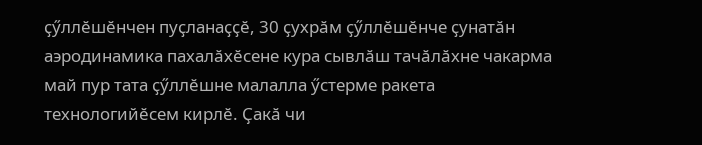ҫӳллӗшӗнчен пуҫланаҫҫӗ, 30 ҫухрӑм ҫӳллӗшӗнче ҫунатӑн аэродинамика пахалӑхӗсене кура сывлӑш тачӑлӑхне чакарма май пур тата ҫӳллӗшне малалла ӳстерме ракета технологийӗсем кирлӗ. Ҫакӑ чи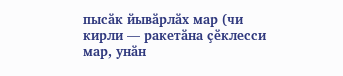пысӑк йывӑрлӑх мар (чи кирли — ракетӑна ҫӗклесси мар, унӑн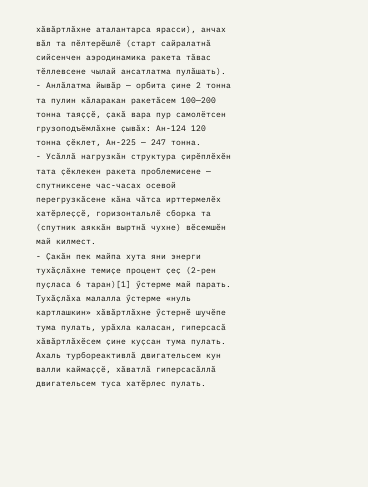хӑвӑртлӑхне аталантарса ярасси), анчах вӑл та пӗлтерӗшлӗ (старт сайралатнӑ сийсенчен аэродинамика ракета тӑвас тӗллевсене чылай ансатлатма пулӑшать).
- Анлӑлатма йывӑр — орбита ҫине 2 тонна та пулин кӑларакан ракетӑсем 100—200 тонна таяҫҫӗ, ҫакӑ вара пур самолётсен грузоподъёмлӑхне ҫывӑх: Ан-124 120 тонна ҫӗклет, Ан-225 — 247 тонна.
- Усӑллӑ нагрузкӑн структура ҫирӗплӗхӗн тата ҫӗклекен ракета проблемисене — спутниксене час-часах осевой перегрузкӑсене кӑна чӑтса ирттермелӗх хатӗрлеҫҫӗ, горизонтальлӗ сборка та (спутник аяккӑн выртнӑ чухне) вӗсемшӗн май килмест.
- Ҫакӑн пек майпа хута яни энерги тухӑҫлӑхне темиҫе процент ҫеҫ (2-рен пуҫласа 6 таран)[1] ӳстерме май парать. Тухӑҫлӑха малалла ӳстерме «нуль картлашкин» хӑвӑртлӑхне ӳстернӗ шучӗпе тума пулать, урӑхла каласан, гиперсасӑ хӑвӑртлӑхӗсем ҫине куҫсан тума пулать. Ахаль турбореактивлӑ двигательсем кун валли каймаҫҫӗ, хӑватлӑ гиперсасӑллӑ двигательсем туса хатӗрлес пулать.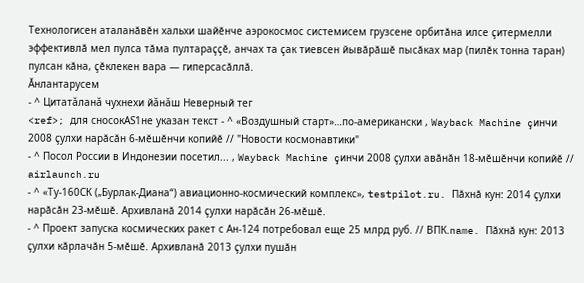Технологисен аталанӑвӗн хальхи шайӗнче аэрокосмос системисем грузсене орбитӑна илсе ҫитермелли эффективлӑ мел пулса тӑма пултараҫҫӗ, анчах та ҫак тиевсен йывӑрӑшӗ пысӑках мар (пилӗк тонна таран) пулсан кӑна, ҫӗклекен вара — гиперсасӑллӑ.
Ӑнлантарусем
- ^ Цитатăланă чухнехи йăнăш Неверный тег
<ref>; для сносокAS1не указан текст - ^ «Воздушный старт»…по-американски , Wayback Machine çинчи 2008 ҫулхи нарӑсӑн 6-мӗшӗнчи копийӗ // "Новости космонавтики"
- ^ Посол России в Индонезии посетил... , Wayback Machine çинчи 2008 ҫулхи авӑнӑн 18-мӗшӗнчи копийӗ // airlaunch.ru
- ^ «Ту-160СК („Бурлак-Диана“) авиационно-космический комплекс», testpilot.ru. Пӑхнӑ кун: 2014 ҫулхи нарӑсӑн 23-мӗшӗ. Архивланӑ 2014 ҫулхи нарӑсӑн 26-мӗшӗ.
- ^ Проект запуска космических ракет с Ан-124 потребовал еще 25 млрд руб. // ВПК.name. Пӑхнӑ кун: 2013 ҫулхи кӑрлачӑн 5-мӗшӗ. Архивланӑ 2013 ҫулхи пушӑн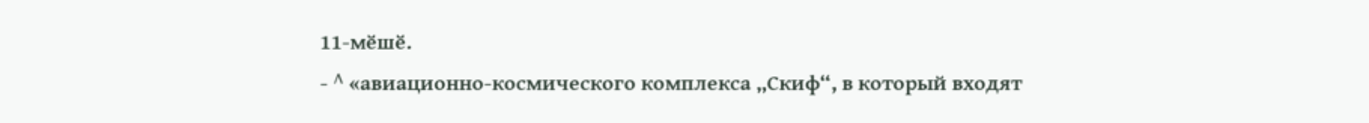11-мӗшӗ.
- ^ «авиационно-космического комплекса „Скиф“, в который входят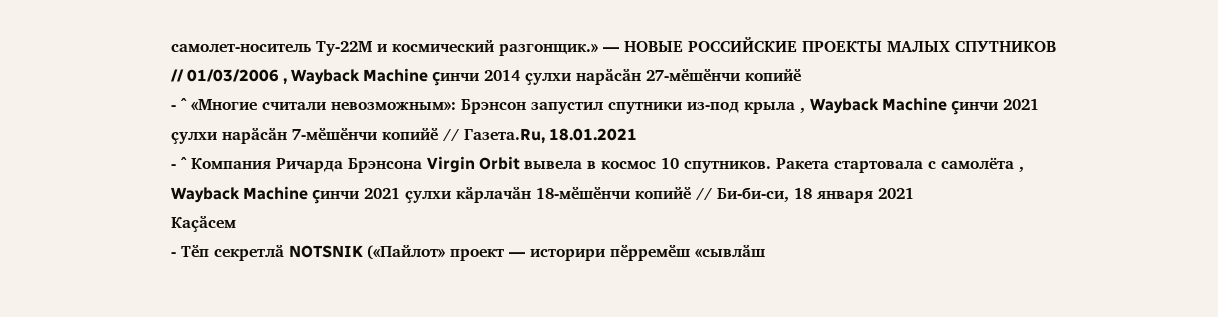самолет-носитель Ту-22М и космический разгонщик.» — НОВЫЕ РОССИЙСКИЕ ПРОЕКТЫ МАЛЫХ СПУТНИКОВ // 01/03/2006 , Wayback Machine çинчи 2014 ҫулхи нарӑсӑн 27-мӗшӗнчи копийӗ
- ^ «Многие считали невозможным»: Брэнсон запустил спутники из-под крыла , Wayback Machine çинчи 2021 ҫулхи нарӑсӑн 7-мӗшӗнчи копийӗ // Газета.Ru, 18.01.2021
- ^ Компания Ричарда Брэнсона Virgin Orbit вывела в космос 10 спутников. Ракета стартовала с самолёта , Wayback Machine çинчи 2021 ҫулхи кӑрлачӑн 18-мӗшӗнчи копийӗ // Би-би-си, 18 января 2021
Каҫӑсем
- Тӗп секретлӑ NOTSNIK («Пайлот» проект — историри пӗрремӗш «сывлӑш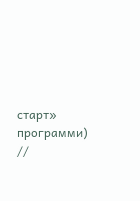старт» программи) //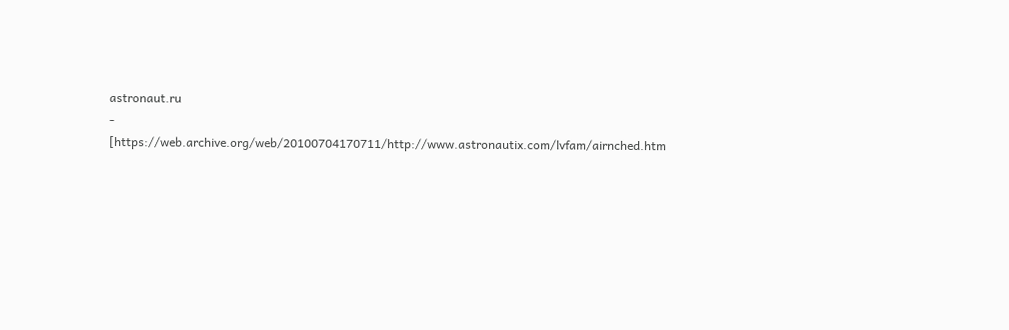astronaut.ru
- [https://web.archive.org/web/20100704170711/http://www.astronautix.com/lvfam/airnched.htm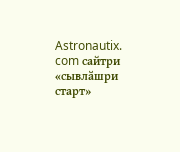Astronautix. com сайтри «сывлӑшри старт»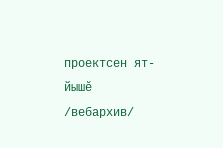проектсен ят-йышӗ /вебархив/